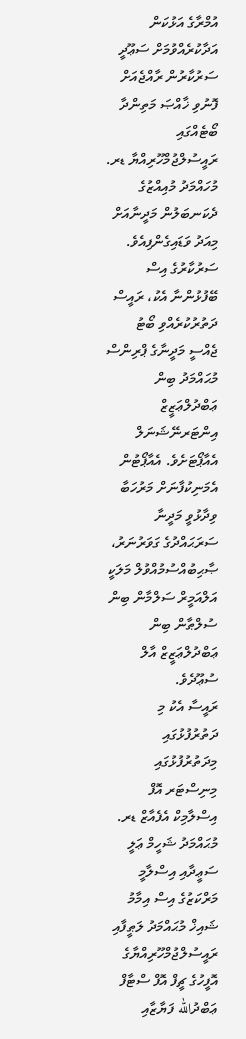އުމްރާގެ އަޅުކަން އަދާކުރެއްވުމަށް ސަޢޫދީ ސަރުކާރުން ރާއްޖެއަށް ފޮނުވި ޚާއްޞަ މަތިންދާ ބޯޓެއްގައި ރައީސުލްޖުމްހޫރިއްޔާ ޑރ. މުހައްމަދު މުއިއްޒުގެ ދެކަނބަލުން މަދީނާއަށް މިއަދު ވަޑައިގެންފިއެވެ.
ސަރުކާރުގެ އިސް ބޭފުޅުންނާ އެކު، ރައީސް ދަތުރުކުރެއްވި ބޯޓު ޖެއްސީ މަދީނާގެ ޕްރިންސް މުޙައްމަދު ބިން ޢަބްދުލްޢަޒީޒް އިންޓަރނޭޝަނަލް އެއާޕޯޓަށެވެ. އެއާޕޯޓުން އެމަނިކުފާނަށް މަރުހަބާ ވިދާޅުވީ މަދީނާ ސަރަޙައްދުގެ ގަވަރުނަރު، ޞާޙިބުއްސުމުއްވުލް މަލަކީ އަލްއަމީރް ސަލްމާން ބިން ސުލްޠާން ބިން ޢަބްދުލްޢަޒީޒް އާލް ސުޢޫދެވެ.
ރައީސާ އެކު މި ދަތުރުފުޅުގައި މިދަތުރުފުޅުގައި މިނިސްޓަރ އޮފް އިސްލާމިކް އެފެއާޒް ޑރ. މުޙައްމަދު ޝަހީމް ޢަލީ ސަޢީދާއި އިސްލާމީ މަރްކަޒުގެ އިސް އިމާމު ޝައިޚް މުޙައްމަދު ލަޠީފާއި ރައީސުލްޖުމްހޫރިއްޔާގެ އޮފީހުގެ ޗީފް އޮފް ސްޓާފް ޢަބްދުالله ފަޔާޒާއި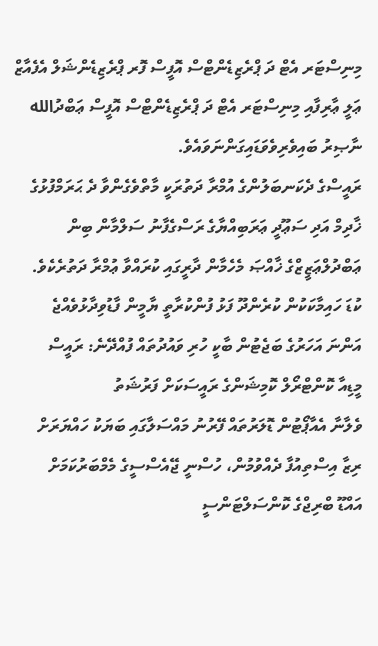މިނިސްޓަރ އެޓް ދަ ޕްރެޒިޑެންޓްސް އޮފީސް ފޮރ ޕްރެޒިޑެންޝަލް އެފެއާޒް ޢަލީ ޢާރިފާއި މިނިސްޓަރ އެޓް ދަ ޕްރެޒިޑެންޓްސް އޮފީސް ޢަބްދުالله ނާޞިރު ބައިވެރިވެވަޑައިގަންނަވައެވެ.
ރައީސްގެ ދެކަނބަލުންގެ އުމްރާ ދަތުރަކީ މާތްވެގެންވާ ދެ ޙަރަމްފުޅުގެ ޚާދިމް އަދި ސަޢޫދީ ޢަރަބިއްޔާގެ ރަސްގެފާނު ސަލްމާން ބިން ޢަބްދުލްޢަޒީޒްގެ ޚާއްޞަ މެހެމާން ދާރީގައި ކުރައްވާ ޢުމްރާ ދަތުރެކެވެ.
ކުޑަ ހައިމާކަކުން ކުރެންދޫ ފަޅު ފުންކުރާތީ ޔާމީން ފާޑުވިދާޅުވެއްޖެ
އަންނަ އަހަރުގެ ބަޖެޓުން ބާކީ ހުރި ވައުދުތައް ފުއްދޭނެ: ރައީސް
މީޑިއާ ކޮންޓްރޯލް ކޮމިޝަންގެ ރައީސަކަށް ފަރުޝަތު
ވެލާނާ އެއާޕޯޓުން ޑޮލަރުތައް ފޭރުނު މައްސަލާގައި ބަޔަކު ހައްޔަރަށް
ރިޒާ އިސްތިއުފާ ދެއްވުމުން، ހުސްނީ ޖޭއެސްސީގެ މެމްބަރުކަމަށް
އައްޑޫ ބްރިޖްގެ ކޮންސަލްޓަންސީ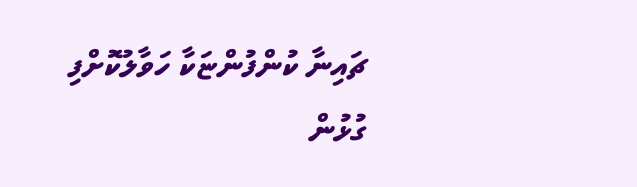ޗައިނާ ކުންފުންޏަކާ ހަވާލުކޮށްފި
ގުޅުން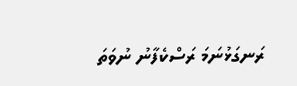ރަނގަޅުނަމަ ރަސްކެފާނު ނުވަތަ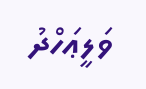ވަލީޢަހްދު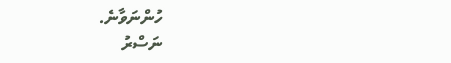ހުންނަވާނެ.
ނަސްރު